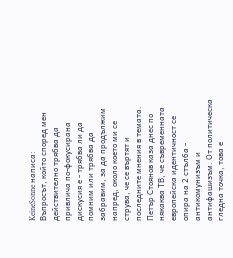KeineSonne написа:
Въпросът, който според мен действително трябва да привлича по-фокусирана дискусия е - трябва ли да помним или трябва да забравим, за да продължим напред, около което ми се струва, че се въртят и последните мнения в темата.
Петър Стоянов каза днес по някаква ТВ, че съвременната европейска идентичност се опира на 2 стълба - антикомунизъм и антифашизъм. От политическа гледна точка, това е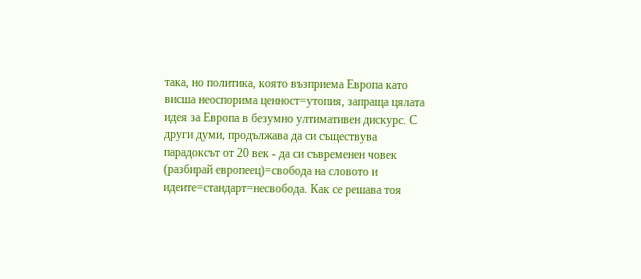така, но политика, която възприема Европа като висша неоспорима ценност=утопия, запраща цялата идея за Европа в безумно ултимативен дискурс. С други думи, продължава да си съществува парадоксът от 20 век - да си съвременен човек (разбирай европеец)=свобода на словото и идеите=стандарт=несвобода. Как се решава тоя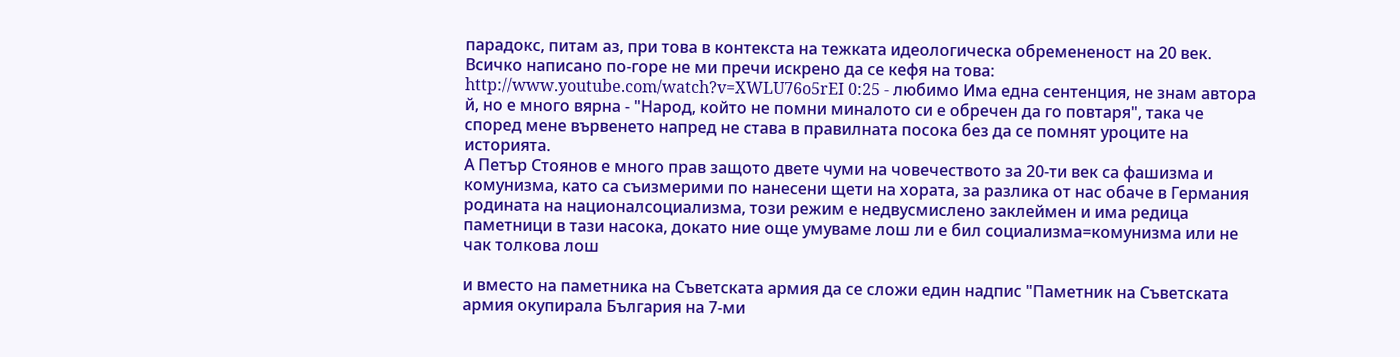парадокс, питам аз, при това в контекста на тежката идеологическа обремененост на 20 век.
Всичко написано по-горе не ми пречи искрено да се кефя на това: http://www.youtube.com/watch?v=XWLU76o5rEI 0:25 - любимо Има една сентенция, не знам автора й, но е много вярна - "Народ, който не помни миналото си е обречен да го повтаря", така че според мене вървенето напред не става в правилната посока без да се помнят уроците на историята.
А Петър Стоянов е много прав защото двете чуми на човечеството за 20-ти век са фашизма и комунизма, като са съизмерими по нанесени щети на хората, за разлика от нас обаче в Германия родината на националсоциализма, този режим е недвусмислено заклеймен и има редица паметници в тази насока, докато ние още умуваме лош ли е бил социализма=комунизма или не чак толкова лош

и вместо на паметника на Съветската армия да се сложи един надпис "Паметник на Съветската армия окупирала България на 7-ми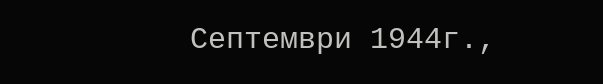Септември 1944г.,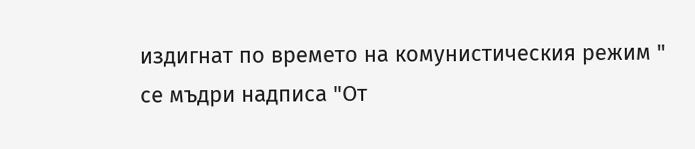издигнат по времето на комунистическия режим " се мъдри надписа "От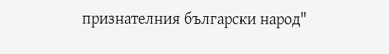признателния български народ"